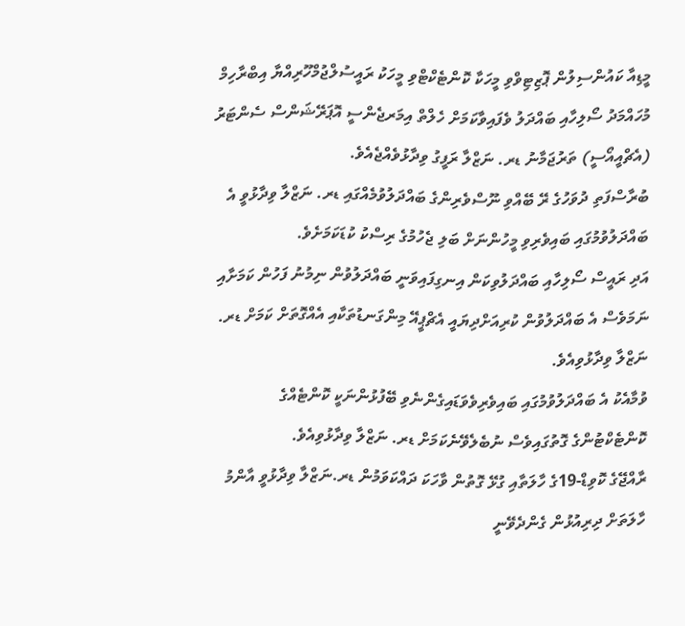މީޑިއާ ކައުންސިލުން ޕޮޒިޓިވްވި މީހަކާ ކޮންޓެކްޓްވި މީހަކު ރައީސުލްޖުމްހޫރިއްޔާ އިބްރާހިމް މުހައްމަދު ސޯލިހާއި ބައްދަލު ވެފައިވާކަމަށް ހެލްތް އިމަރޖެންސީ އޮޕަރޭޝަންސް ސެންޓަރު (އެޗްއީއޯސީ) ތަރުޖަމާނު ޑރ. ނަޒްލާ ރަފީގު ވިދާޅުވެއްޖެއެވެ.
ބުރާސްފަތި ދުވަހުގެ ރޭ ބޭއްވި ނޫސްވެރިންގެ ބައްދަލުވުމެއްގައި ޑރ. ނަޒްލާ ވިދާޅުވީ އެ ބައްދަލުވުމުގައި ބައިވެރިވި މީހުންނަށް ބަލި ޖެހުމުގެ ރިސްކު ކުޑަކަމަށެވެ.
އަދި ރައީސް ސޯލިހާއި ބައްދަލުވިކަން އިނގިފައިވަނީ ބައްދަލުވުން ނިމުނު ފަހުން ކަމަށާއި ނަމަވެސް އެ ބައްދަލުވުން ކުރިއަށްދިޔައީ އެޗްޕީއޭ މިންގަނޑުތަކާއި އެއްގޮތަށް ކަމަށް ޑރ. ނަޒްލާ ވިދާޅުވިއެވެ.
ވުމާއެކު އެ ބައްދަލުވުމުގައި ބައިވެރިވެވަޑައިގެންނެވި ބޭފުޅުންނަކީ ކޮންޓެއްގެ ކޮންޓެކްޓުންގެ ގޮތުގައިވެސް ނުބެލެވޭނެކަމަށް ޑރ. ނަޒްލާ ވިދާޅުވިއެވެ.
ރާއްޖޭގެ ކޮވިޑް-19ގެ ހާލަތާއި ގުޅޭ ގޮތުން ވާހަކަ ދައްކަވަމުން ޑރ.ނަޒްލާ ވިދާޅުވީ އާންމު ހާލަތަށް ދިރިއުޅުން ގެންދެވޭނީ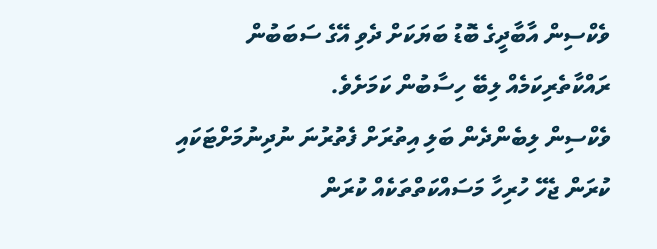ވެކްސިން އާބާދީގެ ބޮޑު ބަޔަކަށް ދެވި އޭގެ ސަބަބުން ރައްކާތެރިކަމެއް ލިބޭ ހިސާބުން ކަމަށެވެ.
ވެކްސިން ލިބެންދެން ބަލި އިތުރަށް ފެތުރުނަ ނުދިނުމަށްޓަކައި ކުރަން ޖެހޭ ހުރިހާ މަސައްކަތްތަކެއް ކުރަން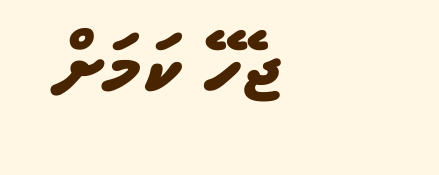ޖެހޭ ކަމަށް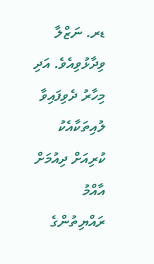ޑރ. ނަޒްލާ ވިދާޅުވިއެވެ. އަދި މިހާރު ދެވިފައިވާ ލުއިތަކާއެކު ކުރިއަށް ދިއުމަށް އާއްމު ރައްޔިތުންގެ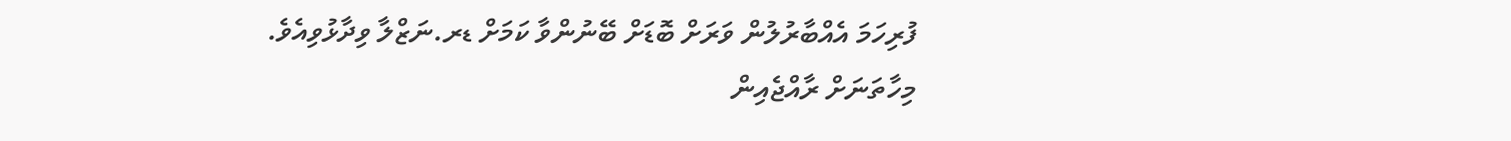ފުރިހަމަ އެއްބާރުލުން ވަރަށް ބޮޑަށް ބޭނުންވާ ކަމަށް ޑރ.ނަޒްލާ ވިދާޅުވިއެވެ.
މިހާތަނަށް ރާއްޖެއިން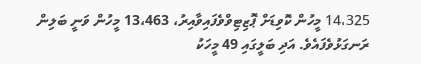14،325 މީހުން ކޮވިޑަށް ޕޮޒިޓިވްވެފައިވާއިރު، 13،463 މީހުން ވަނީ ބަލިން ރަނގަޅުވެފައެވެ. އަދި ބަލީގައި 49 މީހަކު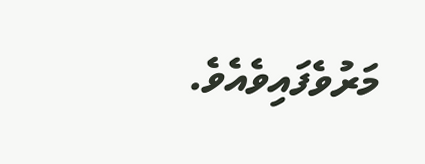މަރުވެފައިވެއެވެ.